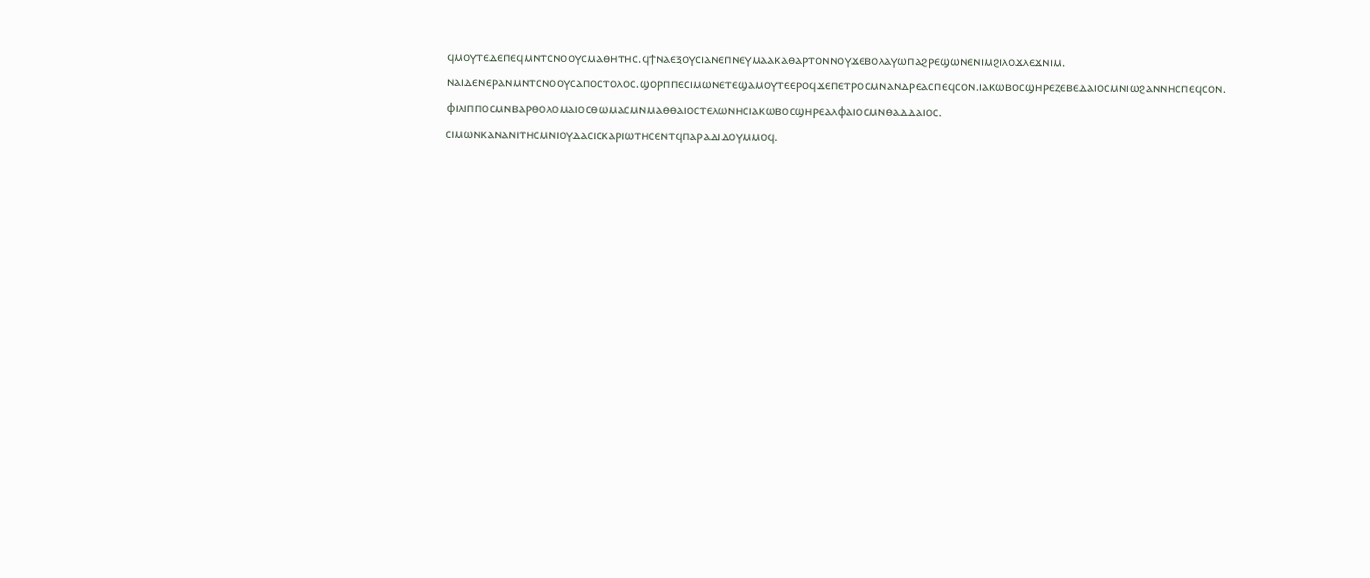ϥⲙⲟⲩⲧⲉⲇⲉⲡⲉϥⲙⲛⲧⲥⲛⲟⲟⲩⲥⲙⲁⲑⲏⲧⲏⲥ.ϥϯⲛⲁⲉⲝⲟⲩⲥⲓⲁⲛⲉⲡⲛⲉⲩⲙⲁⲁⲕⲁⲑⲁⲣⲧⲟⲛⲛⲟⲩϫⲉⲃⲟⲗⲁⲩⲱⲡⲁϩⲣⲉϣⲱⲛⲉⲛⲓⲙϩⲓⲗⲟϫⲗⲉϫⲛⲓⲙ.
ⲛⲁⲓⲇⲉⲛⲉⲣⲁⲛⲙⲛⲧⲥⲛⲟⲟⲩⲥⲁⲡⲟⲥⲧⲟⲗⲟⲥ.ϣⲟⲣⲡⲡⲉⲥⲓⲙⲱⲛⲉⲧⲉϣⲁⲙⲟⲩⲧⲉⲉⲣⲟϥϫⲉⲡⲉⲧⲣⲟⲥⲙⲛⲁⲛⲇⲣⲉⲁⲥⲡⲉϥⲥⲟⲛ.ⲓⲁⲕⲱⲃⲟⲥϣⲏⲣⲉⲍⲉⲃⲉⲇⲁⲓⲟⲥⲙⲛⲓⲱϩⲁⲛⲛⲏⲥⲡⲉϥⲥⲟⲛ.
ⲫⲓⲗⲓⲡⲡⲟⲥⲙⲛⲃⲁⲣⲑⲟⲗⲟⲙⲁⲓⲟⲥⲑⲱⲙⲁⲥⲙⲛⲙⲁⲑⲑⲁⲓⲟⲥⲧⲉⲗⲱⲛⲏⲥⲓⲁⲕⲱⲃⲟⲥϣⲏⲣⲉⲁⲗⲫⲁⲓⲟⲥⲙⲛⲑⲁⲇⲇⲁⲓⲟⲥ.
ⲥⲓⲙⲱⲛⲕⲁⲛⲁⲛⲓⲧⲏⲥⲙⲛⲓⲟⲩⲇⲁⲥⲓⲥⲕⲁⲣⲓⲱⲧⲏⲥⲉⲛⲧϥⲡⲁⲣⲁⲇⲓⲇⲟⲩⲙⲙⲟϥ.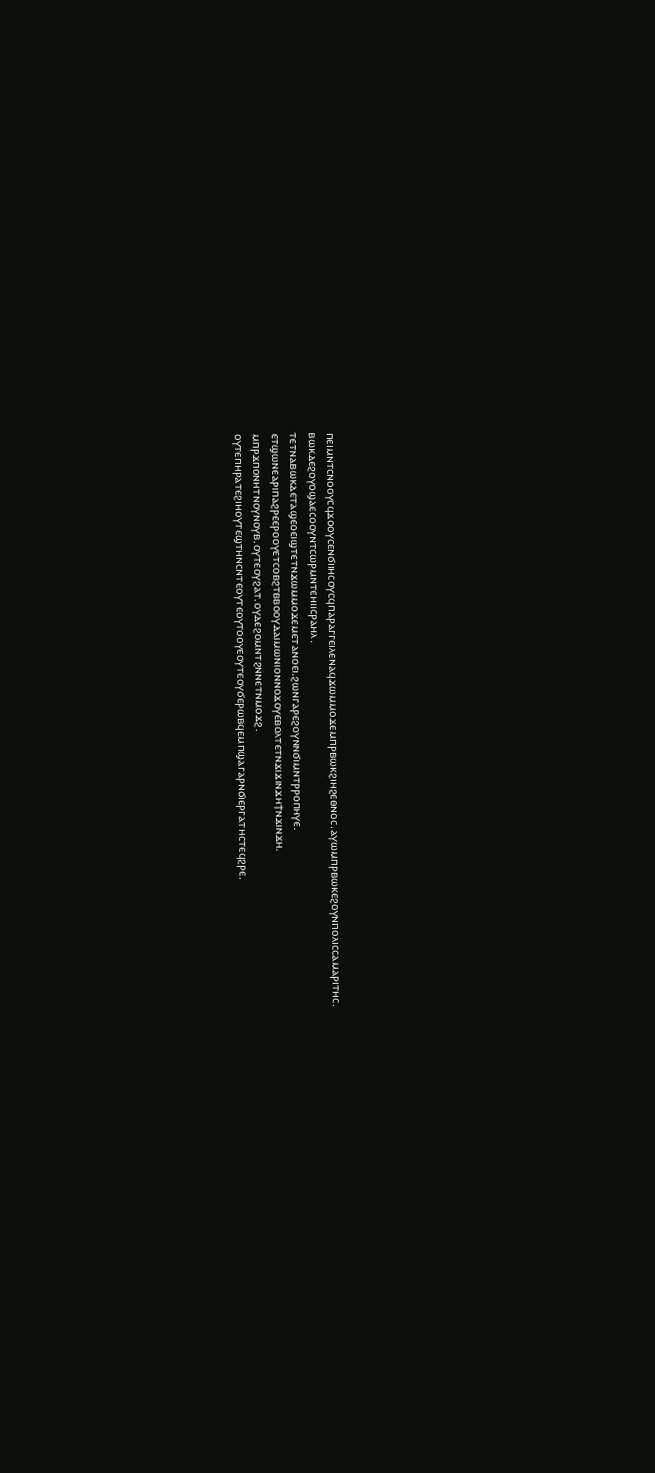ⲡⲉⲓⲙⲛⲧⲥⲛⲟⲟⲩⲥϥϫⲟⲟⲩⲥⲉⲛϭⲓⲓⲏⲥⲟⲩⲥϥⲡⲁⲣⲁⲅⲅⲉⲓⲗⲉⲛⲁϥϫⲱⲙⲙⲟϫⲉⲙⲡⲣⲃⲱⲕϩⲓⲏϩⲉⲑⲛⲟⲥ.ⲁⲩⲱⲙⲡⲣⲃⲱⲕⲉϩⲟⲩⲛⲡⲟⲗⲓⲥⲥⲁⲙⲁⲣⲓⲧⲏⲥ.
ⲃⲱⲕⲇⲉϩⲟⲩⲟϣⲁⲉⲥⲟⲟⲩⲛⲧⲥⲱⲣⲙⲛⲧⲉⲏⲓⲓⲥⲣⲁⲏⲗ.
ⲧⲉⲧⲛⲁⲃⲱⲕⲇⲉⲧⲁϣⲉⲟⲉⲓϣⲧⲉⲧⲛϫⲱⲙⲙⲟϫⲉⲙⲉⲧⲁⲛⲟⲉⲓ.ϩⲱⲛⲅⲁⲣⲉϩⲟⲩⲛⲛϭⲓⲙⲛⲧⲣⲣⲟⲡⲏⲩⲉ.
ⲉⲧϣⲱⲛⲉⲁⲣⲓⲡⲁϩⲣⲉⲉⲣⲟⲟⲩⲉⲧⲥⲟⲃϩⲧⲃⲃⲟⲟⲩⲇⲁⲓⲙⲱⲛⲓⲟⲛⲛⲟϫⲟⲩⲉⲃⲟⲗⲧⲉⲧⲛϫⲓϫⲓⲛϫⲏϯⲛϫⲓⲛϫⲏ.
ⲙⲡⲣϫⲡⲟⲛⲏⲧⲛⲟⲩⲛⲟⲩⲃ.ⲟⲩⲧⲉⲟⲩϩⲁⲧ.ⲟⲩⲇⲉϩⲟⲙⲛⲧϩⲛⲛⲉⲧⲛⲙⲟϫϩ.
ⲟⲩⲧⲉⲡⲏⲣⲁⲧⲉϩⲓⲏⲟⲩⲧⲉϣⲧⲏⲛⲥⲛⲧⲉⲟⲩⲧⲉⲟⲩⲧⲟⲟⲩⲉⲟⲩⲧⲉⲟⲩϭⲉⲣⲱⲃϥⲉⲙⲡϣⲁⲅⲁⲣⲛϭⲓⲉⲣⲅⲁⲧⲏⲥⲧⲉϥϩⲣⲉ.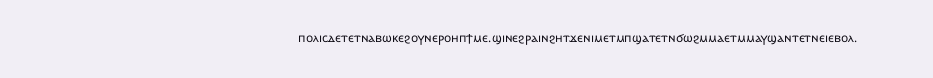ⲡⲟⲗⲓⲥⲇⲉⲧⲉⲧⲛⲁⲃⲱⲕⲉϩⲟⲩⲛⲉⲣⲟⲏⲡϯⲙⲉ.ϣⲓⲛⲉϩⲣⲁⲓⲛϩⲏⲧϫⲉⲛⲓⲙⲉⲧⲙⲡϣⲁⲧⲉⲧⲛϭⲱϩⲙⲙⲁⲉⲧⲙⲙⲁⲩϣⲁⲛⲧⲉⲧⲛⲉⲓⲉⲃⲟⲗ.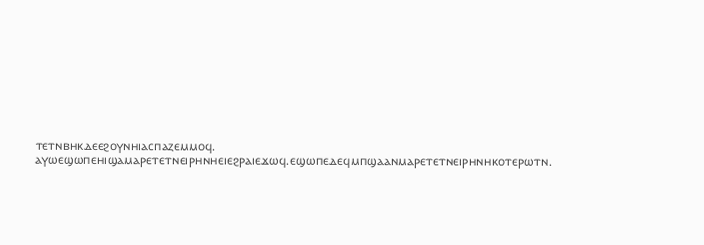ⲧⲉⲧⲛⲃⲏⲕⲇⲉⲉϩⲟⲩⲛⲏⲓⲁⲥⲡⲁⲍⲉⲙⲙⲟϥ.
ⲁⲩⲱⲉϣⲱⲡⲉⲏⲓϣⲁⲙⲁⲣⲉⲧⲉⲧⲛⲉⲓⲣⲏⲛⲏⲉⲓⲉϩⲣⲁⲓⲉϫⲱϥ.ⲉϣⲱⲡⲉⲇⲉϥⲙⲡϣⲁⲁⲛⲙⲁⲣⲉⲧⲉⲧⲛⲉⲓⲣⲏⲛⲏⲕⲟⲧⲉⲣⲱⲧⲛ.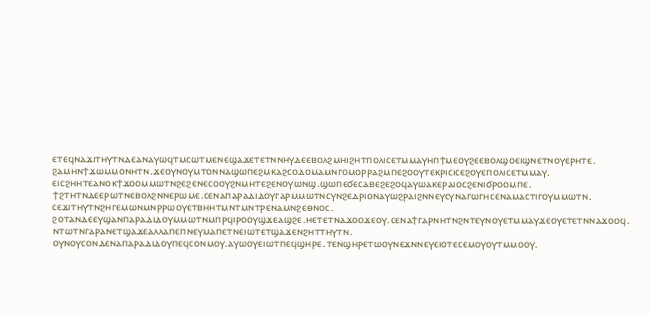ⲉⲧⲉϥⲛⲁϫⲓⲧⲏⲩⲧⲛⲇⲉⲁⲛⲁⲩⲱϥⲧⲙⲥⲱⲧⲙⲉⲛⲉϣⲁϫⲉⲧⲉⲧⲛⲛⲏⲩⲇⲉⲉⲃⲟⲗϩⲙⲏⲓϩⲏⲧⲡⲟⲗⲓⲥⲉⲧⲙⲙⲁⲩⲏⲡϯⲙⲉⲟⲩϩⲉⲉⲃⲟⲗϣⲟⲉⲓϣⲛⲉⲧⲛⲟⲩⲉⲣⲏⲧⲉ.
ϩⲁⲙⲏⲛϯϫⲱⲙⲙⲟⲛⲏⲧⲛ.ϫⲉⲟⲩⲛⲟⲩⲙⲧⲟⲛⲛⲁϣⲱⲡⲉϩⲙⲕⲁϩⲥⲟⲇⲟⲙⲁⲙⲛⲅⲟⲙⲟⲣⲣⲁϩⲙⲡⲉϩⲟⲟⲩⲧⲉⲕⲣⲓⲥⲓⲥⲉϩⲟⲩⲉⲡⲟⲗⲓⲥⲉⲧⲙⲙⲁⲩ.
ⲉⲓⲥϩⲏⲏⲧⲉⲁⲛⲟⲕϯϫⲟⲟⲙⲙⲱⲧⲛϩⲉϩⲉⲛⲉⲥⲟⲟⲩϩⲛⲙⲏⲧⲉϩⲉⲛⲟⲩⲱⲛϣ.ϣⲱⲡⲉϭⲉⲥⲁⲃⲉϩⲉϩⲟϥⲁⲩⲱⲁⲕⲉⲣⲁⲓⲟⲥϩⲉⲛⲓϭⲣⲟⲟⲙⲡⲉ.
ϯϩⲧⲏⲧⲛⲇⲉⲉⲣⲱⲧⲛⲉⲃⲟⲗϩⲛⲛⲉⲣⲱⲙⲉ.ⲥⲉⲛⲁⲡⲁⲣⲁⲇⲓⲇⲟⲩⲅⲁⲣⲙⲙⲱⲧⲛⲥⲩⲛϩⲉⲇⲣⲓⲟⲛⲁⲩⲱϩⲣⲁⲓϩⲛⲛⲉⲩⲥⲩⲛⲁⲅⲱⲅⲏⲥⲉⲛⲁⲙⲁⲥⲧⲓⲅⲟⲩⲙⲙⲱⲧⲛ.
ⲥⲉϫⲓⲧⲏⲩⲧⲛϩⲏⲅⲉⲙⲱⲛⲙⲛⲣⲣⲱⲟⲩⲉⲧⲃⲏⲏⲧⲙⲛⲧⲙⲛⲧⲣⲉⲛⲁⲙⲛϩⲉⲑⲛⲟⲥ.
ϩⲟⲧⲁⲛⲇⲉⲉⲩϣⲁⲛⲡⲁⲣⲁⲇⲓⲇⲟⲩⲙⲙⲱⲧⲛⲙⲡⲣϥⲓⲣⲟⲟⲩϣϫⲉⲁϣϩⲉ.ⲏⲉⲧⲉⲧⲛⲁϫⲟⲟϫⲉⲟⲩ.ⲥⲉⲛⲁϯⲅⲁⲣⲛⲏⲧⲛϩⲛⲧⲉⲩⲛⲟⲩⲉⲧⲙⲙⲁⲩϫⲉⲟⲩⲉⲧⲉⲧⲛⲛⲁϫⲟⲟϥ.
ⲛⲧⲱⲧⲛⲅⲁⲣⲁⲛⲉⲧϣⲁϫⲉⲁⲗⲗⲁⲡⲉⲡⲛⲉⲩⲙⲁⲡⲉⲧⲛⲉⲓⲱⲧⲉⲧϣⲁϫⲉⲛϩⲏⲧⲧⲏⲩⲧⲛ.
ⲟⲩⲛⲟⲩⲥⲟⲛⲇⲉⲛⲁⲡⲁⲣⲁⲇⲓⲇⲟⲩⲡⲉϥⲥⲟⲛⲙⲟⲩ.ⲁⲩⲱⲟⲩⲉⲓⲱⲧⲡⲉϥϣⲏⲣⲉ.ⲧⲉⲛϣⲏⲣⲉⲧⲱⲟⲩⲛⲉϫⲛⲛⲉⲩⲉⲓⲟⲧⲉⲥⲉⲙⲟⲩⲟⲩⲧⲙⲙⲟⲟⲩ.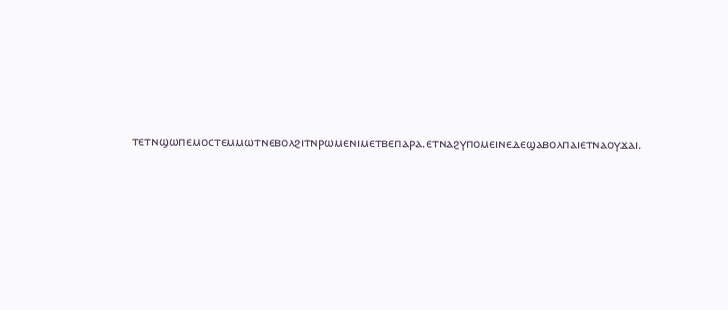ⲧⲉⲧⲛϣⲱⲡⲉⲙⲟⲥⲧⲉⲙⲙⲱⲧⲛⲉⲃⲟⲗϩⲓⲧⲛⲣⲱⲙⲉⲛⲓⲙⲉⲧⲃⲉⲡⲁⲣⲁ.ⲉⲧⲛⲁϩⲩⲡⲟⲙⲉⲓⲛⲉⲇⲉϣⲁⲃⲟⲗⲡⲁⲓⲉⲧⲛⲁⲟⲩϫⲁⲓ.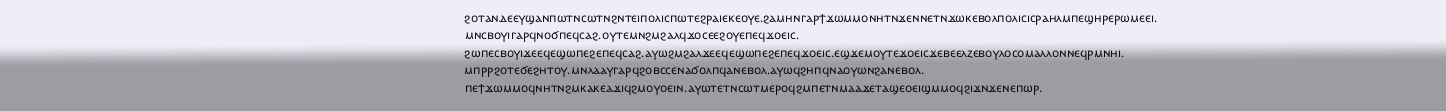ϩⲟⲧⲁⲛⲇⲉⲉⲩϣⲁⲛⲡⲱⲧⲛⲥⲱⲧⲛϩⲛⲧⲉⲓⲡⲟⲗⲓⲥⲡⲱⲧⲉϩⲣⲁⲓⲉⲕⲉⲟⲩⲉ.ϩⲁⲙⲏⲛⲅⲁⲣϯϫⲱⲙⲙⲟⲛⲏⲧⲛϫⲉⲛⲛⲉⲧⲛϫⲱⲕⲉⲃⲟⲗⲡⲟⲗⲓⲥⲓⲥⲣⲁⲏⲗⲙⲡⲉϣⲏⲣⲉⲣⲱⲙⲉⲉⲓ.
ⲙⲛⲥⲃⲟⲩⲓⲅⲁⲣϥⲛⲟϭⲡⲉϥⲥⲁϩ.ⲟⲩⲧⲉⲙⲛϩⲙϩⲁⲗϥϫⲟⲥⲉⲉϩⲟⲩⲉⲡⲉϥϫⲟⲉⲓⲥ.
ϩⲱⲡⲉⲥⲃⲟⲩⲓϫⲉⲉϥⲉϣⲱⲡⲉϩⲉⲡⲉϥⲥⲁϩ.ⲁⲩⲱϩⲙϩⲁⲗϫⲉⲉϥⲉϣⲱⲡⲉϩⲉⲡⲉϥϫⲟⲉⲓⲥ.ⲉϣϫⲉⲙⲟⲩⲧⲉϫⲟⲉⲓⲥϫⲉⲃⲉⲉⲗⲍⲉⲃⲟⲩⲗⲟⲥⲟⲙⲁⲗⲗⲟⲛⲛⲉϥⲣⲙⲛⲏⲓ.
ⲙⲡⲣⲣϩⲟⲧⲉϭⲉϩⲏⲧⲟⲩ.ⲙⲛⲗⲁⲁⲩⲅⲁⲣϥϩⲟⲃⲥⲥⲉⲛⲁϭⲟⲗⲡϥⲁⲛⲉⲃⲟⲗ.ⲁⲩⲱϥϩⲏⲡϥⲛⲁⲟⲩⲱⲛϩⲁⲛⲉⲃⲟⲗ.
ⲡⲉϯϫⲱⲙⲙⲟϥⲛⲏⲧⲛϩⲙⲕⲁⲕⲉⲁϫⲓϥϩⲙⲟⲩⲟⲉⲓⲛ.ⲁⲩⲱⲧⲉⲧⲛⲥⲱⲧⲙⲉⲣⲟϥϩⲙⲡⲉⲧⲛⲙⲁⲁϫⲉⲧⲁϣⲉⲟⲉⲓϣⲙⲙⲟϥϩⲓϫⲛϫⲉⲛⲉⲡⲱⲣ.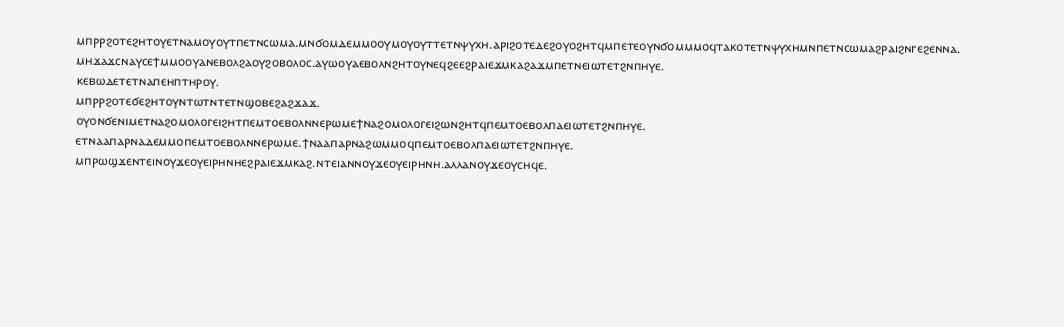ⲙⲡⲣⲣϩⲟⲧⲉϩⲏⲧⲟⲩⲉⲧⲛⲁⲙⲟⲩⲟⲩⲧⲡⲉⲧⲛⲥⲱⲙⲁ.ⲙⲛϭⲟⲙⲇⲉⲙⲙⲟⲟⲩⲙⲟⲩⲟⲩⲧⲧⲉⲧⲛⲯⲩⲭⲏ.ⲁⲣⲓϩⲟⲧⲉⲇⲉϩⲟⲩⲟϩⲏⲧϥⲙⲡⲉⲧⲉⲟⲩⲛϭⲟⲙⲙⲙⲟϥⲧⲁⲕⲟⲧⲉⲧⲛⲯⲩⲭⲏⲙⲛⲡⲉⲧⲛⲥⲱⲙⲁϩⲣⲁⲓϩⲛⲅⲉϩⲉⲛⲛⲁ.
ⲙⲏϫⲁϫⲥⲛⲁⲩⲥⲉϯⲙⲙⲟⲟⲩⲁⲛⲉⲃⲟⲗϩⲁⲟⲩϩⲟⲃⲟⲗⲟⲥ.ⲁⲩⲱⲟⲩⲁⲉⲃⲟⲗⲛϩⲏⲧⲟⲩⲛⲉϥϩⲉⲉϩⲣⲁⲓⲉϫⲙⲕⲁϩⲁϫⲙⲡⲉⲧⲛⲉⲓⲱⲧⲉⲧϩⲛⲡⲏⲩⲉ.
ⲕⲉⲃⲱⲇⲉⲧⲉⲧⲛⲁⲡⲉⲏⲡⲧⲏⲣⲟⲩ.
ⲙⲡⲣⲣϩⲟⲧⲉϭⲉϩⲏⲧⲟⲩⲛⲧⲱⲧⲛⲧⲉⲧⲛϣⲟⲃⲉϩⲁϩϫⲁϫ.
ⲟⲩⲟⲛϭⲉⲛⲓⲙⲉⲧⲛⲁϩⲟⲙⲟⲗⲟⲅⲉⲓϩⲏⲧⲡⲉⲙⲧⲟⲉⲃⲟⲗⲛⲛⲉⲣⲱⲙⲉϯⲛⲁϩⲟⲙⲟⲗⲟⲅⲉⲓϩⲱⲛϩⲏⲧϥⲡⲉⲙⲧⲟⲉⲃⲟⲗⲡⲁⲉⲓⲱⲧⲉⲧϩⲛⲡⲏⲩⲉ.
ⲉⲧⲛⲁⲁⲡⲁⲣⲛⲁⲇⲉⲙⲙⲟⲡⲉⲙⲧⲟⲉⲃⲟⲗⲛⲛⲉⲣⲱⲙⲉ.ϯⲛⲁⲁⲡⲁⲣⲛⲁϩⲱⲙⲙⲟϥⲡⲉⲙⲧⲟⲉⲃⲟⲗⲡⲁⲉⲓⲱⲧⲉⲧϩⲛⲡⲏⲩⲉ.
ⲙⲡⲣⲱϣϫⲉⲛⲧⲉⲓⲛⲟⲩϫⲉⲟⲩⲉⲓⲣⲏⲛⲏⲉϩⲣⲁⲓⲉϫⲙⲕⲁϩ.ⲛⲧⲉⲓⲁⲛⲛⲟⲩϫⲉⲟⲩⲉⲓⲣⲏⲛⲏ.ⲁⲗⲗⲁⲛⲟⲩϫⲉⲟⲩⲥⲏϥⲉ.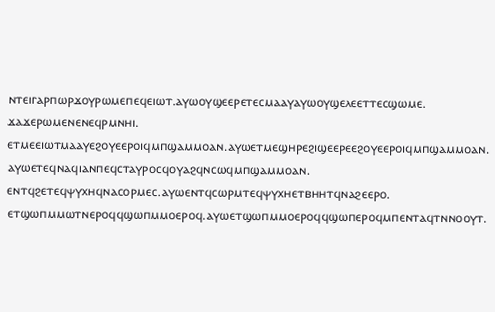ⲛⲧⲉⲓⲅⲁⲣⲡⲱⲣϫⲟⲩⲣⲱⲙⲉⲡⲉϥⲉⲓⲱⲧ.ⲁⲩⲱⲟⲩϣⲉⲉⲣⲉⲧⲉⲥⲙⲁⲁⲩⲁⲩⲱⲟⲩϣⲉⲗⲉⲉⲧⲧⲉⲥϣⲱⲙⲉ.
ϫⲁϫⲉⲣⲱⲙⲉⲛⲉⲛⲉϥⲣⲙⲛⲏⲓ.
ⲉⲧⲙⲉⲉⲓⲱⲧⲙⲁⲁⲩⲉϩⲟⲩⲉⲉⲣⲟⲓϥⲙⲡϣⲁⲙⲙⲟⲁⲛ.ⲁⲩⲱⲉⲧⲙⲉϣⲏⲣⲉϩⲓϣⲉⲉⲣⲉⲉϩⲟⲩⲉⲉⲣⲟⲓϥⲙⲡϣⲁⲙⲙⲟⲁⲛ.
ⲁⲩⲱⲉⲧⲉϥⲛⲁϥⲓⲁⲛⲡⲉϥⲥⲧⲁⲩⲣⲟⲥϥⲟⲩⲁϩϥⲛⲥⲱϥⲙⲡϣⲁⲙⲙⲟⲁⲛ.
ⲉⲛⲧϥϩⲉⲧⲉϥⲯⲩⲭⲏϥⲛⲁⲥⲟⲣⲙⲉⲥ.ⲁⲩⲱⲉⲛⲧϥⲥⲱⲣⲙⲧⲉϥⲯⲩⲭⲏⲉⲧⲃⲏⲏⲧϥⲛⲁϩⲉⲉⲣⲟ.
ⲉⲧϣⲱⲡⲙⲙⲱⲧⲛⲉⲣⲟϥϥϣⲱⲡⲙⲙⲟⲉⲣⲟϥ.ⲁⲩⲱⲉⲧϣⲱⲡⲙⲙⲟⲉⲣⲟϥϥϣⲱⲡⲉⲣⲟϥⲙⲡⲉⲛⲧⲁϥⲧⲛⲛⲟⲟⲩⲧ.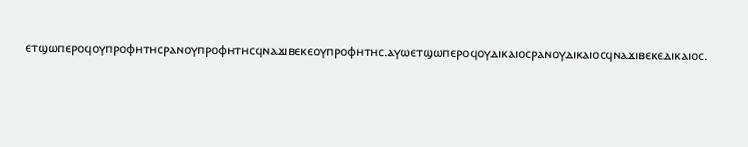ⲉⲧϣⲱⲡⲉⲣⲟϥⲟⲩⲡⲣⲟⲫⲏⲧⲏⲥⲣⲁⲛⲟⲩⲡⲣⲟⲫⲏⲧⲏⲥϥⲛⲁϫⲓⲃⲉⲕⲉⲟⲩⲡⲣⲟⲫⲏⲧⲏⲥ.ⲁⲩⲱⲉⲧϣⲱⲡⲉⲣⲟϥⲟⲩⲇⲓⲕⲁⲓⲟⲥⲣⲁⲛⲟⲩⲇⲓⲕⲁⲓⲟⲥϥⲛⲁϫⲓⲃⲉⲕⲉⲇⲓⲕⲁⲓⲟⲥ.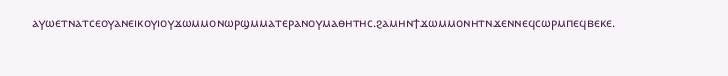ⲁⲩⲱⲉⲧⲛⲁⲧⲥⲉⲟⲩⲁⲛⲉⲓⲕⲟⲩⲓⲟⲩϫⲱⲙⲙⲟⲛⲱⲣϣⲙⲙⲁⲧⲉⲣⲁⲛⲟⲩⲙⲁⲑⲏⲧⲏⲥ.ϩⲁⲙⲏⲛϯϫⲱⲙⲙⲟⲛⲏⲧⲛϫⲉⲛⲛⲉϥⲥⲱⲣⲙⲡⲉϥⲃⲉⲕⲉ.